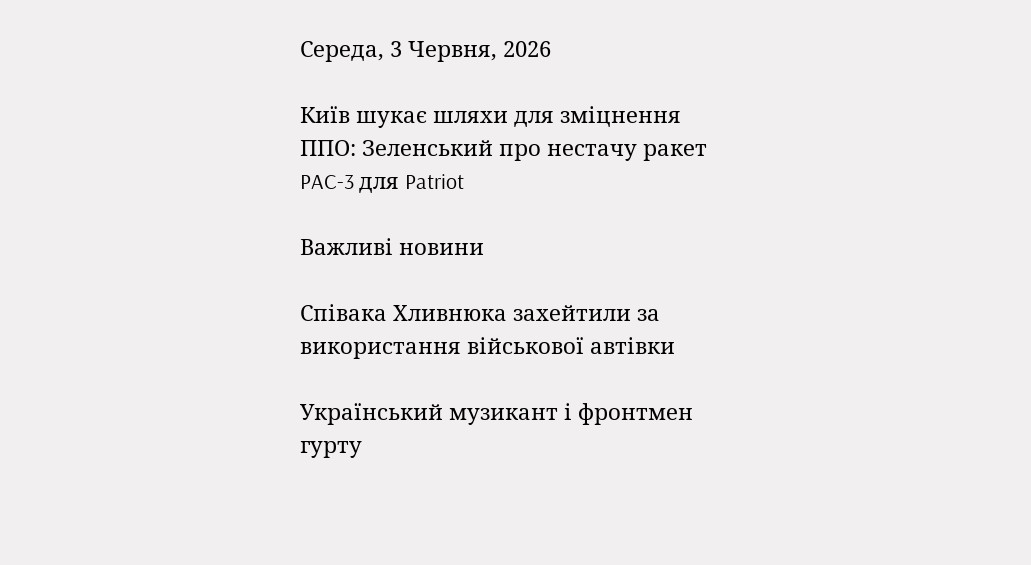Середа, 3 Червня, 2026

Київ шукає шляхи для зміцнення ППО: Зеленський про нестачу ракет PAC-3 для Patriot

Важливі новини

Співака Хливнюка захейтили за використання військової автівки

Український музикант і фронтмен гурту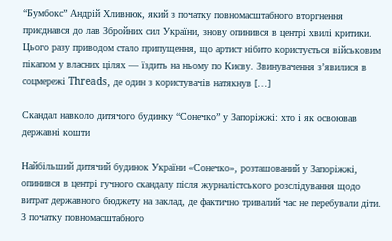“Бумбокс” Андрій Хливнюк, який з початку повномасштабного вторгнення приєднався до лав Збройних сил України, знову опинився в центрі хвилі критики. Цього разу приводом стало припущення, що артист нібито користується військовим пікапом у власних цілях — їздить на ньому по Києву. Звинувачення з’явилися в соцмережі Threads, де один з користувачів натякнув […]

Скандал навколо дитячого будинку “Сонечко” у Запоріжжі: хто і як освоював державні кошти

Найбільший дитячий будинок України «Сонечко», розташований у Запоріжжі, опинився в центрі гучного скандалу після журналістського розслідування щодо витрат державного бюджету на заклад, де фактично тривалий час не перебували діти. З початку повномасштабного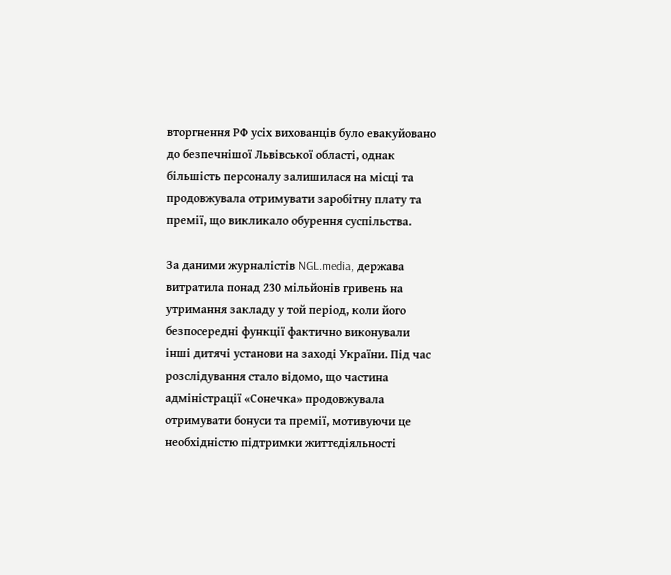вторгнення РФ усіх вихованців було евакуйовано до безпечнішої Львівської області, однак більшість персоналу залишилася на місці та продовжувала отримувати заробітну плату та премії, що викликало обурення суспільства.

За даними журналістів NGL.media, держава витратила понад 230 мільйонів гривень на утримання закладу у той період, коли його безпосередні функції фактично виконували інші дитячі установи на заході України. Під час розслідування стало відомо, що частина адміністрації «Сонечка» продовжувала отримувати бонуси та премії, мотивуючи це необхідністю підтримки життєдіяльності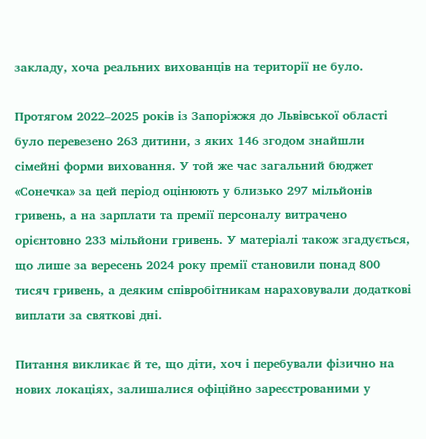закладу, хоча реальних вихованців на території не було.

Протягом 2022–2025 років із Запоріжжя до Львівської області було перевезено 263 дитини, з яких 146 згодом знайшли сімейні форми виховання. У той же час загальний бюджет «Сонечка» за цей період оцінюють у близько 297 мільйонів гривень, а на зарплати та премії персоналу витрачено орієнтовно 233 мільйони гривень. У матеріалі також згадується, що лише за вересень 2024 року премії становили понад 800 тисяч гривень, а деяким співробітникам нараховували додаткові виплати за святкові дні.

Питання викликає й те, що діти, хоч і перебували фізично на нових локаціях, залишалися офіційно зареєстрованими у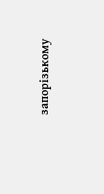запорізькому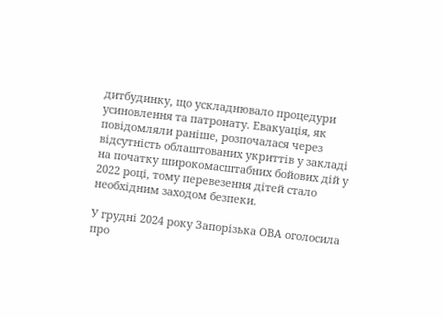дитбудинку, що ускладнювало процедури усиновлення та патронату. Евакуація, як повідомляли раніше, розпочалася через відсутність облаштованих укриттів у закладі на початку широкомасштабних бойових дій у 2022 році, тому перевезення дітей стало необхідним заходом безпеки.

У грудні 2024 року Запорізька ОВА оголосила про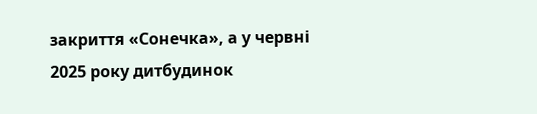закриття «Сонечка», а у червні 2025 року дитбудинок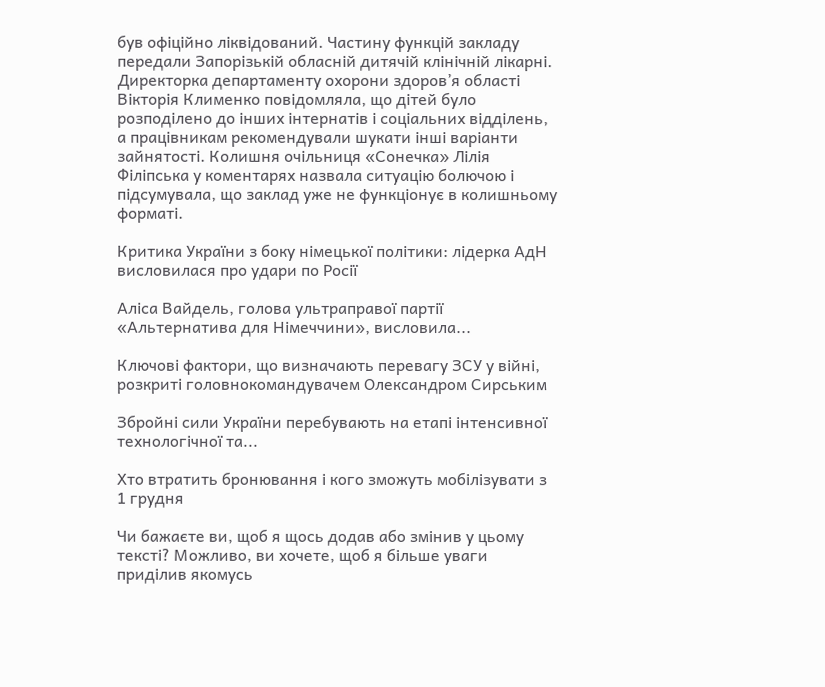був офіційно ліквідований. Частину функцій закладу передали Запорізькій обласній дитячій клінічній лікарні. Директорка департаменту охорони здоров’я області Вікторія Клименко повідомляла, що дітей було розподілено до інших інтернатів і соціальних відділень, а працівникам рекомендували шукати інші варіанти зайнятості. Колишня очільниця «Сонечка» Лілія Філіпська у коментарях назвала ситуацію болючою і підсумувала, що заклад уже не функціонує в колишньому форматі.

Критика України з боку німецької політики: лідерка АдН висловилася про удари по Росії

Аліса Вайдель, голова ультраправої партії «Альтернатива для Німеччини», висловила...

Ключові фактори, що визначають перевагу ЗСУ у війні, розкриті головнокомандувачем Олександром Сирським

Збройні сили України перебувають на етапі інтенсивної технологічної та...

Хто втратить бронювання і кого зможуть мобілізувати з 1 грудня

Чи бажаєте ви, щоб я щось додав або змінив у цьому тексті? Можливо, ви хочете, щоб я більше уваги приділив якомусь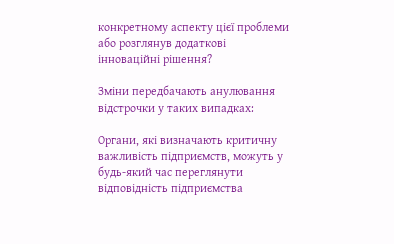конкретному аспекту цієї проблеми або розглянув додаткові інноваційні рішення?

Зміни передбачають анулювання відстрочки у таких випадках:

Органи, які визначають критичну важливість підприємств, можуть у будь-який час переглянути відповідність підприємства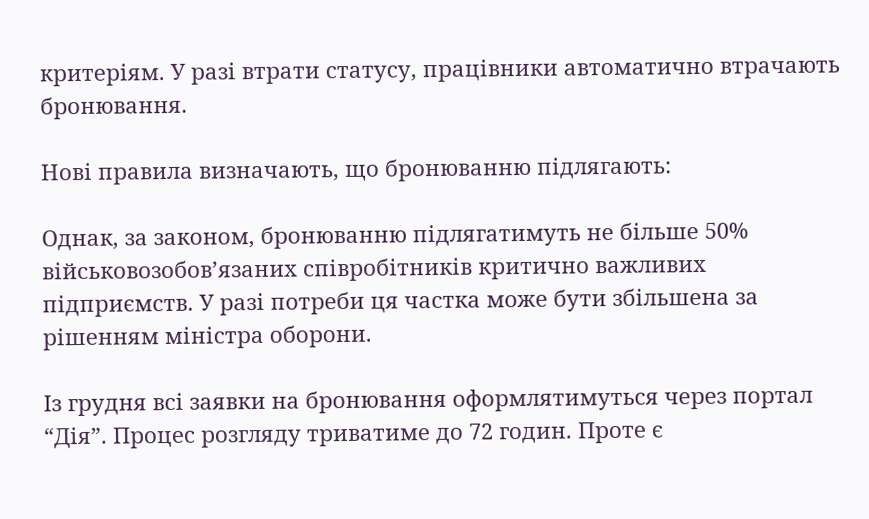критеріям. У разі втрати статусу, працівники автоматично втрачають бронювання.

Нові правила визначають, що бронюванню підлягають:

Однак, за законом, бронюванню підлягатимуть не більше 50% військовозобов’язаних співробітників критично важливих підприємств. У разі потреби ця частка може бути збільшена за рішенням міністра оборони.

Із грудня всі заявки на бронювання оформлятимуться через портал “Дія”. Процес розгляду триватиме до 72 годин. Проте є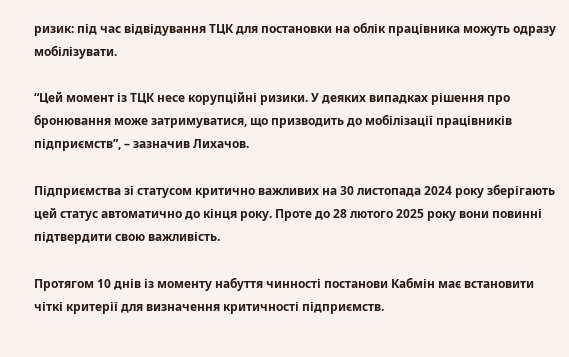ризик: під час відвідування ТЦК для постановки на облік працівника можуть одразу мобілізувати.

“Цей момент із ТЦК несе корупційні ризики. У деяких випадках рішення про бронювання може затримуватися, що призводить до мобілізації працівників підприємств”, – зазначив Лихачов.

Підприємства зі статусом критично важливих на 30 листопада 2024 року зберігають цей статус автоматично до кінця року. Проте до 28 лютого 2025 року вони повинні підтвердити свою важливість.

Протягом 10 днів із моменту набуття чинності постанови Кабмін має встановити чіткі критерії для визначення критичності підприємств.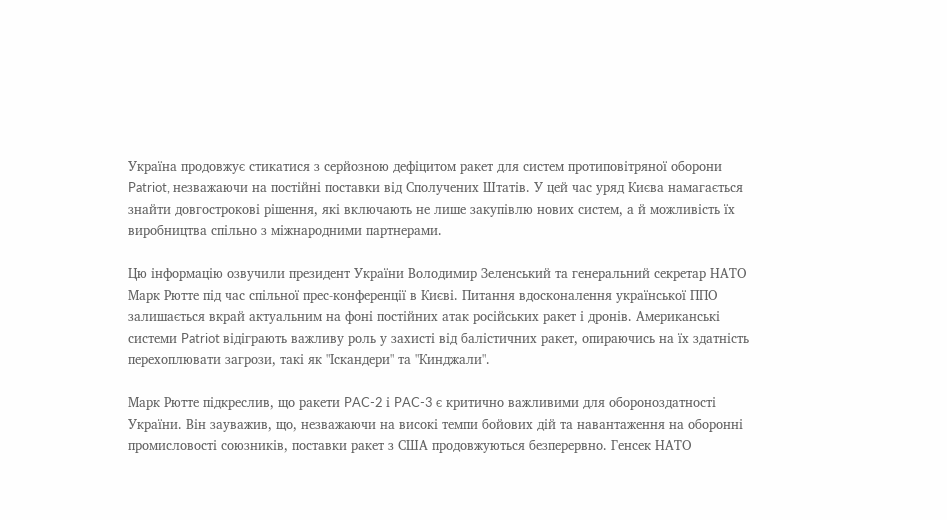Україна продовжує стикатися з серйозною дефіцитом ракет для систем протиповітряної оборони Patriot, незважаючи на постійні поставки від Сполучених Штатів. У цей час уряд Києва намагається знайти довгострокові рішення, які включають не лише закупівлю нових систем, а й можливість їх виробництва спільно з міжнародними партнерами.

Цю інформацію озвучили президент України Володимир Зеленський та генеральний секретар НАТО Марк Рютте під час спільної прес-конференції в Києві. Питання вдосконалення української ППО залишається вкрай актуальним на фоні постійних атак російських ракет і дронів. Американські системи Patriot відіграють важливу роль у захисті від балістичних ракет, опираючись на їх здатність перехоплювати загрози, такі як "Іскандери" та "Кинджали".

Марк Рютте підкреслив, що ракети PAC-2 і PAC-3 є критично важливими для обороноздатності України. Він зауважив, що, незважаючи на високі темпи бойових дій та навантаження на оборонні промисловості союзників, поставки ракет з США продовжуються безперервно. Генсек НАТО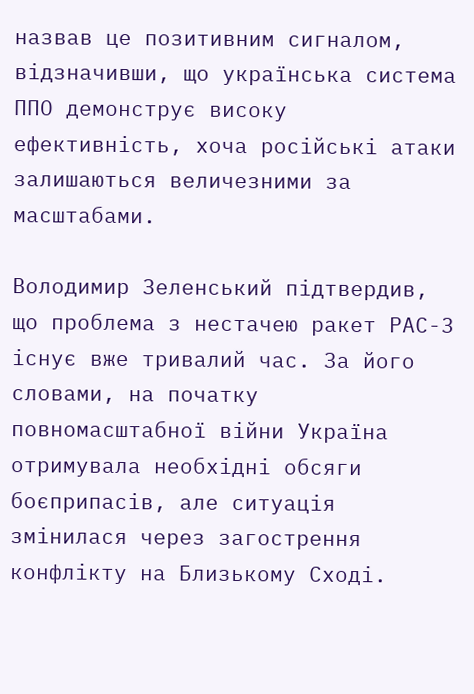назвав це позитивним сигналом, відзначивши, що українська система ППО демонструє високу ефективність, хоча російські атаки залишаються величезними за масштабами.

Володимир Зеленський підтвердив, що проблема з нестачею ракет PAC-3 існує вже тривалий час. За його словами, на початку повномасштабної війни Україна отримувала необхідні обсяги боєприпасів, але ситуація змінилася через загострення конфлікту на Близькому Сході.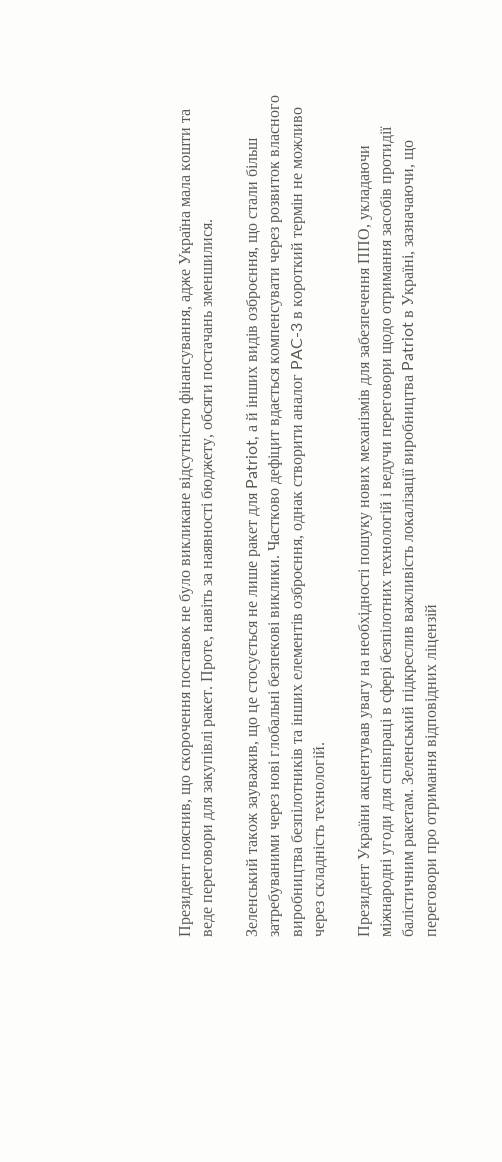Президент пояснив, що скорочення поставок не було викликане відсутністю фінансування, адже Україна мала кошти та веде переговори для закупівлі ракет. Проте, навіть за наявності бюджету, обсяги постачань зменшилися.

Зеленський також зауважив, що це стосується не лише ракет для Patriot, а й інших видів озброєння, що стали більш затребуваними через нові глобальні безпекові виклики. Частково дефіцит вдається компенсувати через розвиток власного виробництва безпілотників та інших елементів озброєння, однак створити аналог PAC-3 в короткий термін не можливо через складність технологій.

Президент України акцентував увагу на необхідності пошуку нових механізмів для забезпечення ППО, укладаючи міжнародні угоди для співпраці в сфері безпілотних технологій і ведучи переговори щодо отримання засобів протидії балістичним ракетам. Зеленський підкреслив важливість локалізації виробництва Patriot в Україні, зазначаючи, що переговори про отримання відповідних ліцензій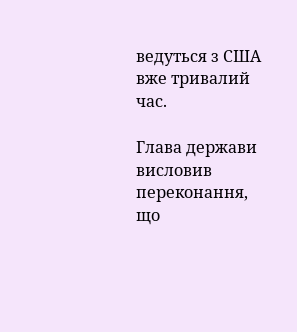ведуться з США вже тривалий час.

Глава держави висловив переконання, що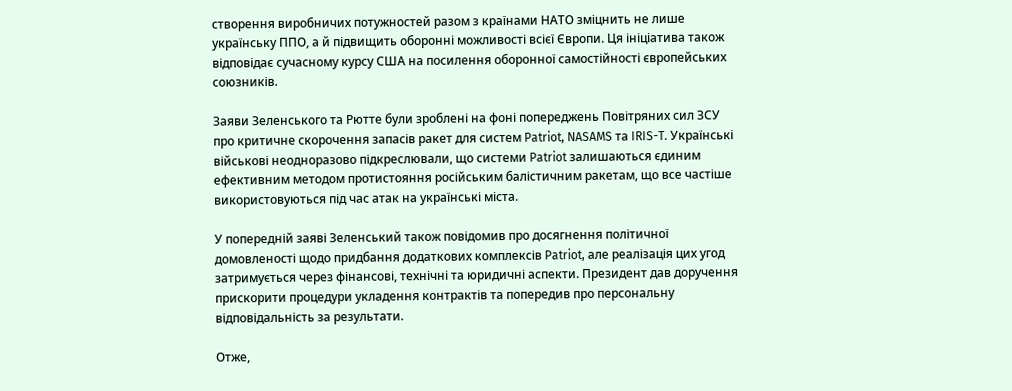створення виробничих потужностей разом з країнами НАТО зміцнить не лише українську ППО, а й підвищить оборонні можливості всієї Європи. Ця ініціатива також відповідає сучасному курсу США на посилення оборонної самостійності європейських союзників.

Заяви Зеленського та Рютте були зроблені на фоні попереджень Повітряних сил ЗСУ про критичне скорочення запасів ракет для систем Patriot, NASAMS та IRIS-T. Українські військові неодноразово підкреслювали, що системи Patriot залишаються єдиним ефективним методом протистояння російським балістичним ракетам, що все частіше використовуються під час атак на українські міста.

У попередній заяві Зеленський також повідомив про досягнення політичної домовленості щодо придбання додаткових комплексів Patriot, але реалізація цих угод затримується через фінансові, технічні та юридичні аспекти. Президент дав доручення прискорити процедури укладення контрактів та попередив про персональну відповідальність за результати.

Отже,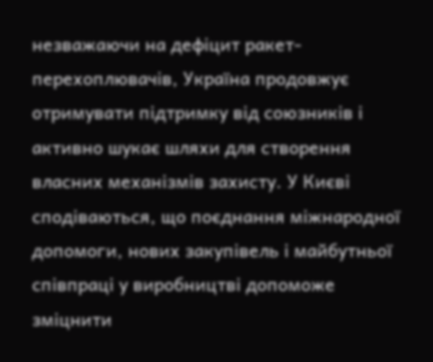незважаючи на дефіцит ракет-перехоплювачів, Україна продовжує отримувати підтримку від союзників і активно шукає шляхи для створення власних механізмів захисту. У Києві сподіваються, що поєднання міжнародної допомоги, нових закупівель і майбутньої співпраці у виробництві допоможе зміцнити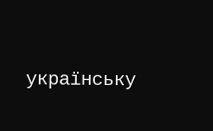українську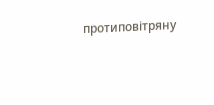протиповітряну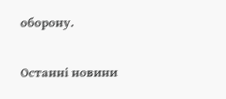оборону.

Останні новини